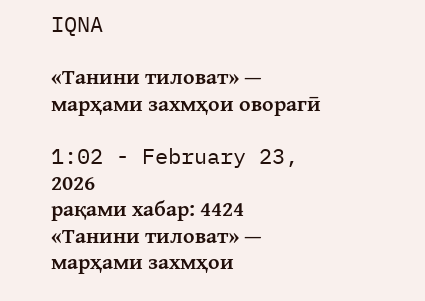IQNA

«Танини тиловат» — марҳами захмҳои оворагӣ

1:02 - February 23, 2026
рақами хабар: 4424
«Танини тиловат» — марҳами захмҳои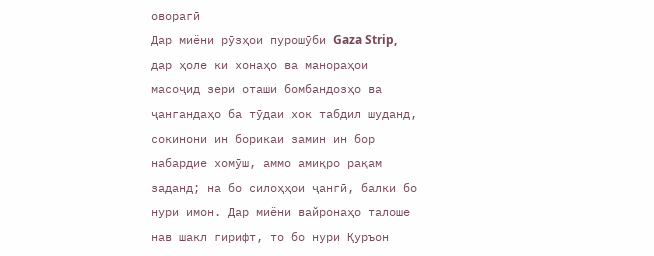оворагӣ
Дар миёни рӯзҳои пурошӯби Gaza Strip, дар ҳоле ки хонаҳо ва манораҳои масоҷид зери оташи бомбандозҳо ва ҷангандаҳо ба тӯдаи хок табдил шуданд, сокинони ин борикаи замин ин бор набардие хомӯш, аммо амиқро рақам заданд; на бо силоҳҳои ҷангӣ, балки бо нури имон. Дар миёни вайронаҳо талоше нав шакл гирифт, то бо нури Қуръон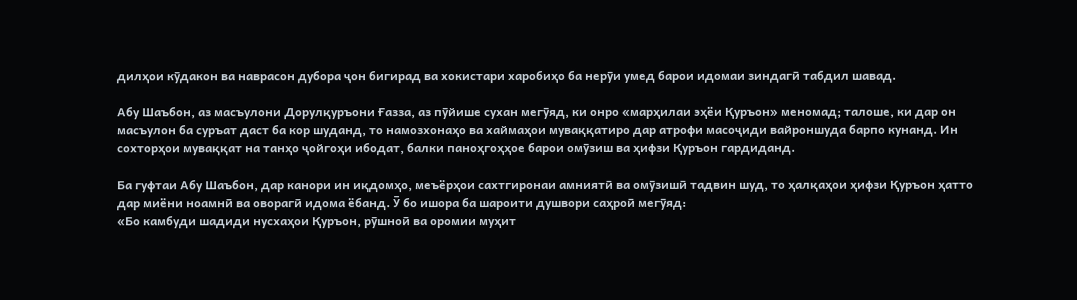дилҳои кӯдакон ва наврасон дубора ҷон бигирад ва хокистари харобиҳо ба нерӯи умед барои идомаи зиндагӣ табдил шавад.

Абу Шаъбон, аз масъулони Дорулқуръони Ғазза, аз пӯйише сухан мегӯяд, ки онро «марҳилаи эҳёи Қуръон» меномад; талоше, ки дар он масъулон ба суръат даст ба кор шуданд, то намозхонаҳо ва хаймаҳои муваққатиро дар атрофи масоҷиди вайроншуда барпо кунанд. Ин сохторҳои муваққат на танҳо ҷойгоҳи ибодат, балки паноҳгоҳҳое барои омӯзиш ва ҳифзи Қуръон гардиданд.

Ба гуфтаи Абу Шаъбон, дар канори ин иқдомҳо, меъёрҳои сахтгиронаи амниятӣ ва омӯзишӣ тадвин шуд, то ҳалқаҳои ҳифзи Қуръон ҳатто дар миёни ноамнӣ ва оворагӣ идома ёбанд. Ӯ бо ишора ба шароити душвори саҳроӣ мегӯяд:
«Бо камбуди шадиди нусхаҳои Қуръон, рӯшноӣ ва оромии муҳит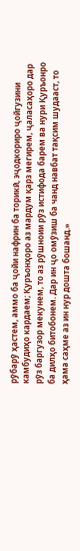рӯбарӯ ҳастем, аммо ба ҷойи нафрин ба торикӣ, эҷодкориро ҷойгузини камбудиҳо кардаем; Қуръонҳоро аз мардум қарз мегирем, ҷаласаҳоро дар рӯз баргузор мекунем, то аз рӯшноии рӯз истифода барем ва нури Қуръонро ба дилҳо битобонем. Дар ин ҷо омӯзиш ба чанд навбат тақсим шудааст, то ҳама саҳме аз ин нур дошта бошанд.»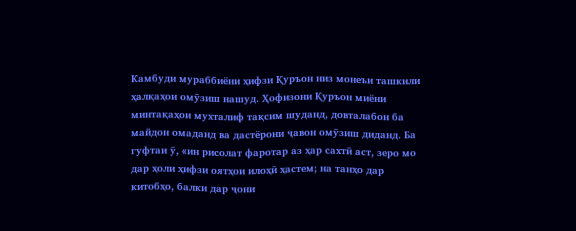Камбуди мураббиёни ҳифзи Қуръон низ монеъи ташкили ҳалқаҳои омӯзиш нашуд. Ҳофизони Қуръон миёни минтақаҳои мухталиф тақсим шуданд, довталабон ба майдон омаданд ва дастёрони ҷавон омӯзиш диданд. Ба гуфтаи ӯ, «ин рисолат фаротар аз ҳар сахтӣ аст, зеро мо дар ҳоли ҳифзи оятҳои илоҳӣ ҳастем; на танҳо дар китобҳо, балки дар ҷони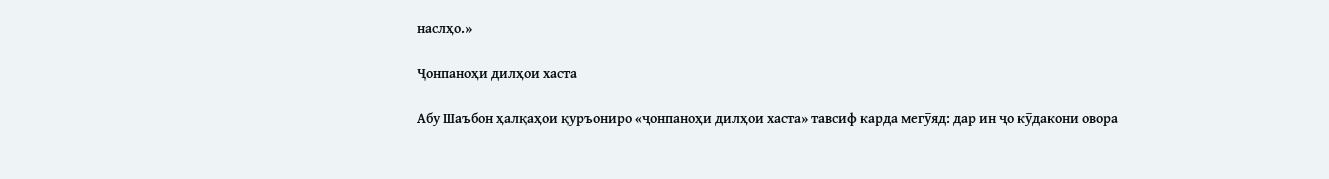наслҳо.»

Ҷонпаноҳи дилҳои хаста

Абу Шаъбон ҳалқаҳои қуръониро «ҷонпаноҳи дилҳои хаста» тавсиф карда мегӯяд: дар ин ҷо кӯдакони овора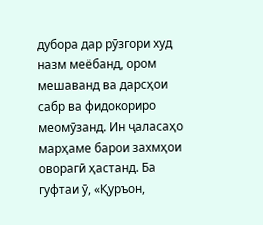дубора дар рӯзгори худ назм меёбанд, ором мешаванд ва дарсҳои сабр ва фидокориро меомӯзанд. Ин ҷаласаҳо марҳаме барои захмҳои оворагӣ ҳастанд. Ба гуфтаи ӯ, «Қуръон,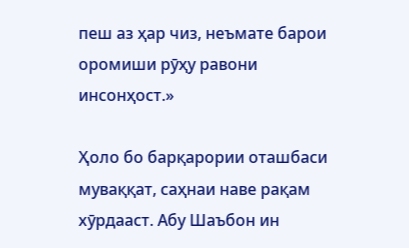пеш аз ҳар чиз, неъмате барои оромиши рӯҳу равони инсонҳост.»

Ҳоло бо барқарории оташбаси муваққат, саҳнаи наве рақам хӯрдааст. Абу Шаъбон ин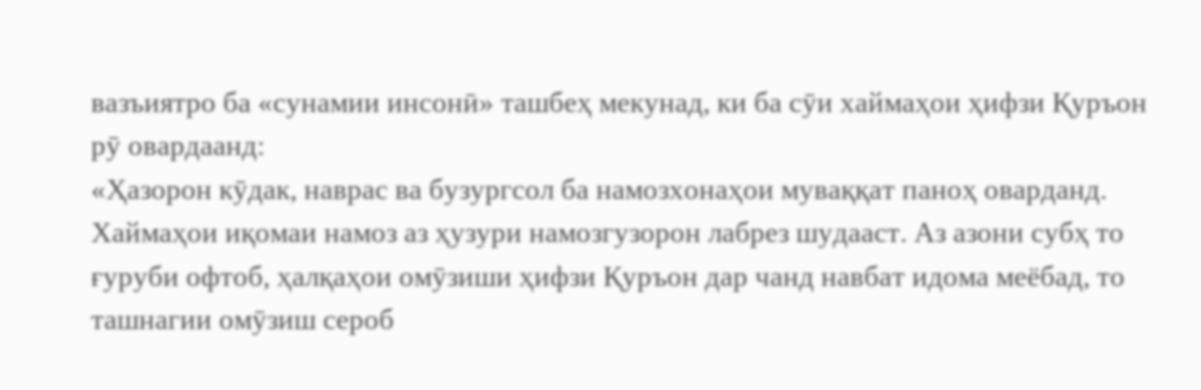вазъиятро ба «сунамии инсонӣ» ташбеҳ мекунад, ки ба сӯи хаймаҳои ҳифзи Қуръон рӯ овардаанд:
«Ҳазорон кӯдак, наврас ва бузургсол ба намозхонаҳои муваққат паноҳ оварданд. Хаймаҳои иқомаи намоз аз ҳузури намозгузорон лабрез шудааст. Аз азони субҳ то ғуруби офтоб, ҳалқаҳои омӯзиши ҳифзи Қуръон дар чанд навбат идома меёбад, то ташнагии омӯзиш сероб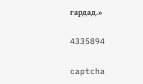гардад.»

4335894

captcha